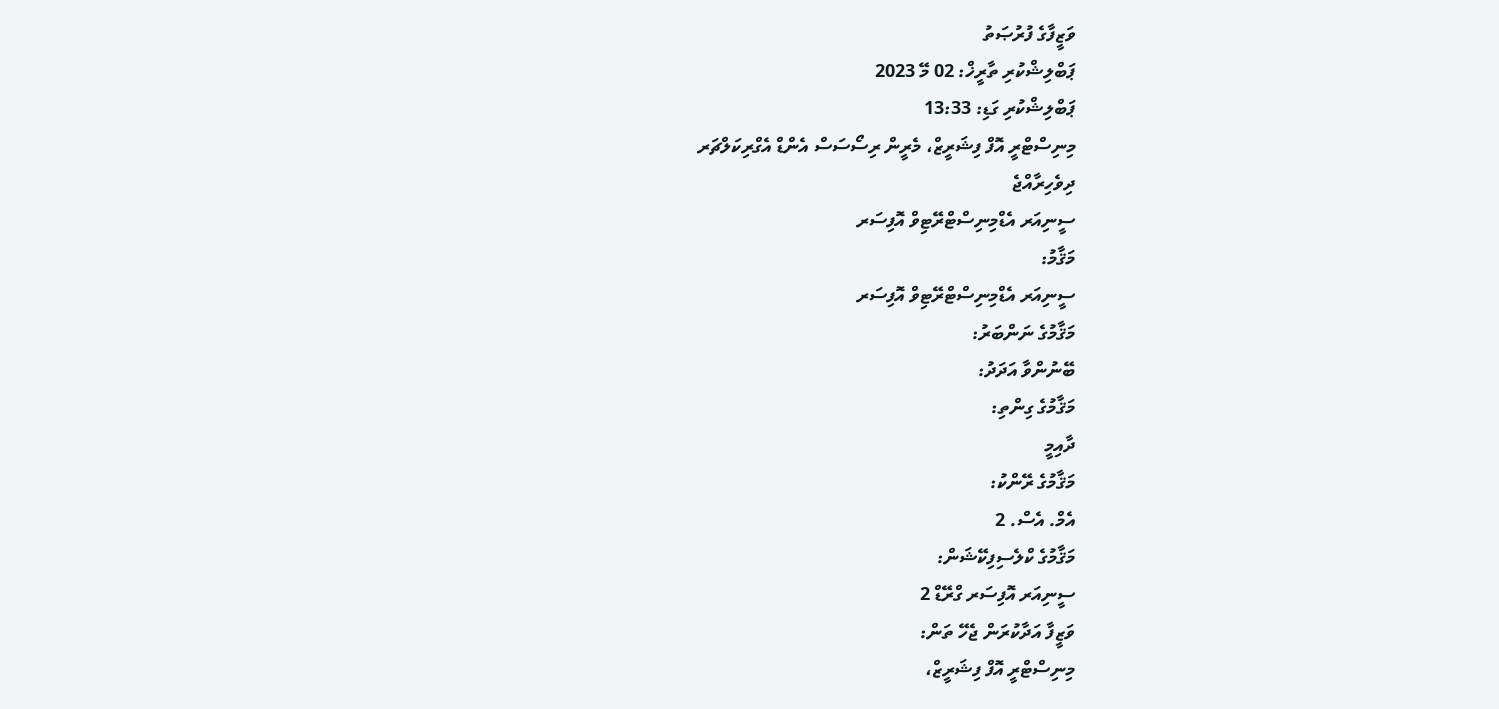ވަޒީފާގެ ފުރުޞަތު
ޕަބްލިޝްކުރި ތާރީޚް: 02 މޭ 2023
ޕަބްލިޝްކުރި ގަޑި: 13:33
މިނިސްޓްރީ އޮފް ފިޝަރީޒް، މެރީން ރިސޯސަސް އެންޑް އެގްރިކަލްޗަރ
ދިވެހިރާއްޖެ
ސީނިއަރ އެޑްމިނިސްޓްރޭޓިވް އޮފިސަރ
މަޤާމު:
ސީނިއަރ އެޑްމިނިސްޓްރޭޓިވް އޮފިސަރ
މަޤާމުގެ ނަންބަރު:
ބޭނުންވާ އަދަދު:
މަޤާމުގެ ގިންތި:
ދާއިމީ
މަޤާމުގެ ރޭންކު:
އެމް. އެސް. 2
މަޤާމުގެ ކްލެސިފިކޭޝަން:
ސީނިއަރ އޮފިސަރ ގްރޭޑް 2
ވަޒީފާ އަދާކުރަން ޖެހޭ ތަން:
މިނިސްޓްރީ އޮފް ފިޝަރީޒް،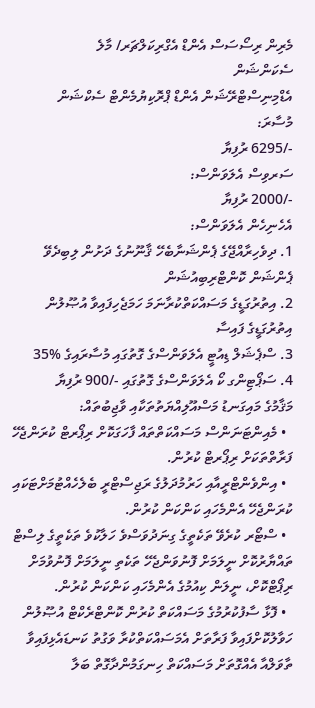މެރިން ރިސޯސަސް އެންޑް އެގްރިކަލްޗަރ/ މާލެ
ސެކަންޝަން
އެޑްމިނިސްޓްރޭޝަން އެންޑް ޕްރޮކިޔުމެންޓް ސެކްޝަން
މުސާރަ:
-/6295 ރުފިޔާ
ސަރވިސް އެލަވަންސް:
-/2000 ރުފިޔާ
އެހެނިހެން އެލަވަންސް:
1. ދިވެހިރާއްޖޭގެ ޕެންޝަނާބެހޭ ޤާނޫނުގެ ދަށުން ލިބިދެވޭ ޕެންޝަން ކޮންޓްރިބިއުޝަން
2. އިތުރުގަޑީގެ މަސައްކަތްކުރާނަމަ ހަމަޖެހިފައިވާ އުޞޫލުން އިތުރުގަޑީގެ ފައިސާ
3. ސްޕެޝަލް ޑިއުޓީ އެލަވަންސްގެ ގޮތުގައި މުސާރައިގެ %35
4. ސަޕޯޓިންގ ކޯ އެލަވަންސްގެ ގޮތުގައި -/900 ރުފިޔާ
މަޤާމުގެ މައިގަނޑު މަސްއޫލިއްޔަތުތަކާއި ވާޖިބުތައް:
  • މެއިންޓަނަންސް މަސައްކަތްތައް ފާހަގަކޮށް ރިޕޯރޓް ކުރަންޖެހޭ ފަރާތްތަކަށް ރިޕޯރޓް ކުރުން.
  • އިންވެންޓްރީއާއި ހަރުމުދަލުގެ ރަޖިސްޓްރީ ބެލެހެއްޓުމަށްޓަކައި ކުރަންޖެހޭ އެންމެހައި ކަންކަން ކުރުން.
  • ސްޓޯރ ކުރެވޭ ތަކެތީގެ ގިނަދުވަސްވެ ހަލާކުވެ ތަކެތީގެ ލިސްޓް ތައްޔާރުކޮށް ނީލަމަށް ފޮނުވަންޖެހޭ ތަކެތި ނީލަމަށް ފޮނުވުމަށް ރިޕޯޓްކޮށް، ނީލަން ކިއުމުގެ އެންމެހައި ކަންކަން ކުރުން.
  • ފޮޅާ ސާފުކުރުމުގެ މަސައްކަތް ކުރުން ކޮންޓްރެކްޓް އުޞޫލުން ހަވާލުކޮށްފައިވާ ފަރާތަށް އެމަސައްކަތްކުރާ ވަގުތު ކަނޑައެޅިފައިވާ ތާވަލްއާ އެއްގޮތަށް މަސައްކަތް ހިނގަމުންދާގޮތް ބަލާ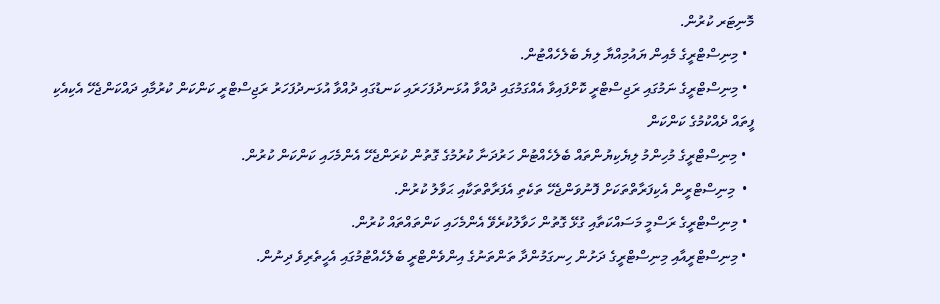މޮނިޓަރ ކުރުން.
  • މިނިސްޓްރީގެ މެއިން ޔައުމިއްޔާ ލިޔެ ބެލެހެއްޓުން.
  • މިނިސްޓްރީގެ ނަމުގައި ރަޖިސްޓްރީ ކޮށްފައިވާ އެއްގަމުގައި ދުއްވާ އުޅަނދުފަހަރައި ކަނޑުގައި ދުއްވާ އުޅަނދުފަހަރު ރަޖިސްޓްރީ ކަންކަން ކުރުމާއި ދައްކަންޖެހޭ އެކިއެކި ފީތައް ދެއްކުމުގެ ކަންކަން
  • މިނިސްޓްރީގެ މުހިންމު ލިޔެކިޔުންތައް ބެލެހެއްޓުން ހަރުދަނާ ކުރުމުގެ ގޮތުން ކުރަންޖެހޭ އެންމެހައި ކަންކަން ކުރުން.
  •  މިނިސްޓްރީން އެކިފަރާތްތަކަށް ފޮނުވަންޖެހޭ ތަކެތި އެފަރާތްތަކާއި ޙަވާލު ކުރުން.
  • މިނިސްޓްރީގެ ރަސްމީ މަސައްކަތާއި ގުޅޭ ގޮތުން ހަވާލުކުރެވޭ އެންމެހައި ކަންތައްތައް ކުރުން.
  • މިނިސްޓްރީއާއި މިނިސްޓްރީގެ ދަށުން ހިނގަމުންދާ ތަންތަނުގެ އިންވެންޓްރީ ބެލެހެއްޓުމުގައި އެހީތެރިވެ ދިނުން.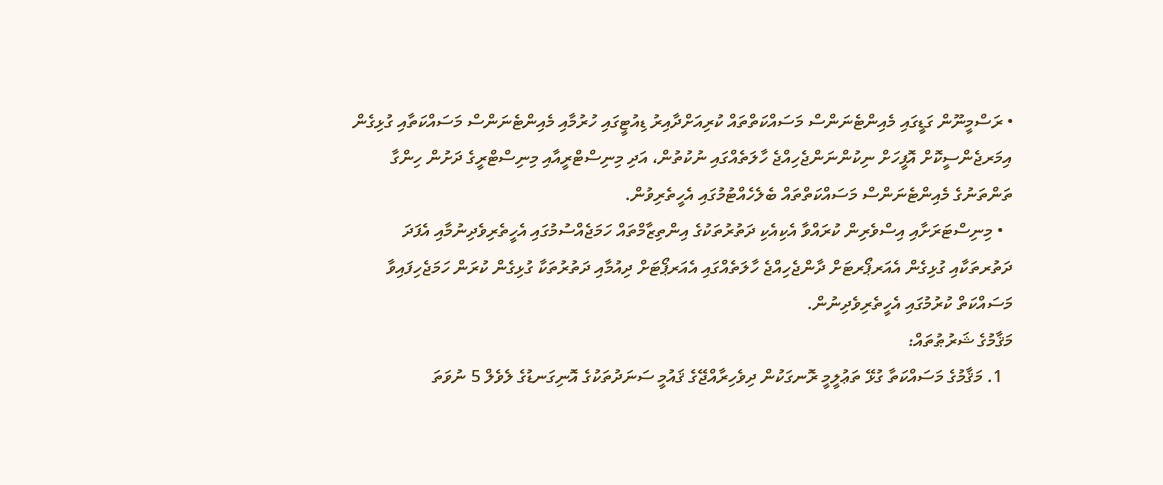• ރަސްމީނޫން ގަޑީގައި މެއިންޓެނަންސް މަސައްކަތްތައް ކުރިއަށްދާއިރު ޑިއުޓީގައި ހުރުމާއި މެއިންޓެނަންސް މަސައްކަތާއި ގުޅިގެން އިމަރޖެންސީކޮށް އޮފީހަށް ނިކުންނަންޖެހިއްޖެ ހާލަތެއްގައި ނުކުތުން، އަދި މިނިސްޓްރީއާއި މިނިސްޓްރީގެ ދަށުން ހިންގާ ތަންތަނުގެ މެއިންޓެނަންސް މަސައްކަތްތައް ބެލެހެއްޓުމުގައި އެހީތެރިވުން.
  • މިނިސްޓަރަށާއި އިސްވެރިން ކުރައްވާ އެކިއެކި ދަތުރުތަކުގެ އިންތިޒާމްތައް ހަމަޖެއްސުމުގައި އެހީތެރިވެދިނުމާއި އެފަދަ ދަތުރތަކާއި ގުޅިގެން އެއަރޕޯރޓަށް ދާންޖެހިއްޖެ ހާލަތެއްގައި އެއަރޕޯޓަށް ދިއުމާއި ދަތުރުތަކާ ގުޅިގެން ކުރަން ހަމަޖެހިފައިވާ މަސައްކަތް ކުރުމުގައި އެހީތެރިވެދިނުން.
މަޤާމުގެ ޝަރުޠުތައް:
  1. މަޤާމުގެ މަސައްކަތާ ގުޅޭ ތަޢުލީމީ ރޮނގަކުން ދިވެހިރާއްޖޭގެ ޤައުމީ ސަނަދުތަކުގެ އޮނިގަނޑުގެ ލެވެލް 5 ނުވަތަ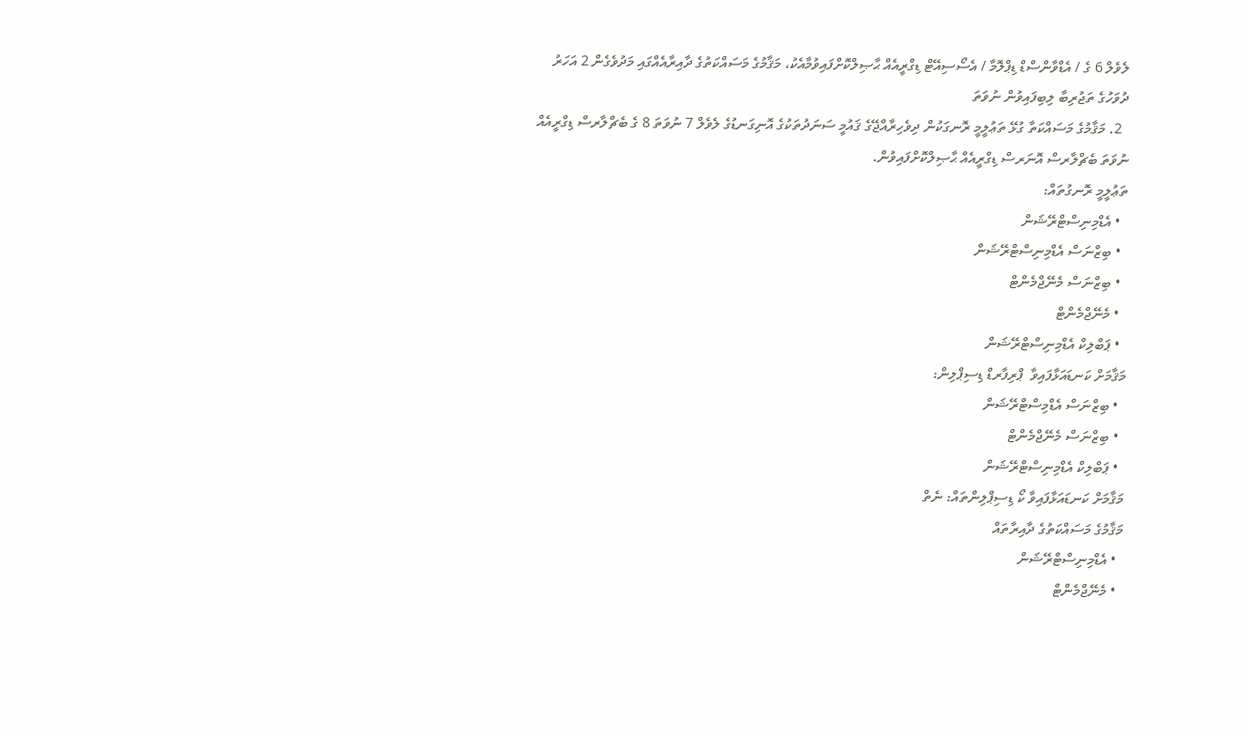ލެވެލް 6 ގެ / އެޑްވާންސްޑް ޑިޕްލޮމާ / އެސޯސިއޭޓް ޑިގްރީއެއް ޙާޞިލްކޮށްފައިވުމާއެކު، މަޤާމުގެ މަސައްކަތުގެ ދާއިރާއެއްގައި މަދުވެގެން 2 އަހަރު ދުވަހުގެ ތަޖުރިބާ ލިބިފައިވުން ނުވަތަ
  2. މަޤާމުގެ މަސައްކަތާ ގުޅޭ ތަޢުލީމީ ރޮނގަކުން ދިވެހިރާއްޖޭގެ ޤައުމީ ސަނަދުތަކުގެ އޮނިގަނޑުގެ ލެވެލް 7 ނުވަތަ 8 ގެ ބެޗްލާރސް ޑިގްރީއެއް ނުވަތަ ބެޗްލާރސް އޮނަރސް ޑިގްރީއެއް ޙާޞިލްކޮށްފައިވުން.
ތަޢުލީމީ ރޮނގުތައް:
  • އެޑްމިނިސްޓްރޭޝަން
  • ބިޒްނަސް އެޑްމިނިސްޓްރޭޝަން
  • ބިޒްނަސް މެނޭޖްމެންޓް
  • މެނޭޖްމެންޓް
  • ޕަބްލިކް އެޑްމިނިސްޓްރޭޝަން
މަޤާމަށް ކަނޑައަޅާފައިވާ  ޕްރިފާރޑް ޑިސިޕްލިން:
  • ބިޒްނަސް އެޑްމިސްޓްރޭޝަން
  • ބިޒްނަސް މެނޭޖްމެންޓް
  • ޕަބްލިކް އެޑްމިނިސްޓްރޭޝަން
މަޤާމަށް ކަނޑައަޅާފައިވާ ކޯ ޑިސިޕްލިންތައް: ނެތް
މަޤާމުގެ މަސައްކަތުގެ ދާއިރާތައް
  • އެޑްމިނިސްޓްރޭޝަން
  • މެނޭޖްމެންޓް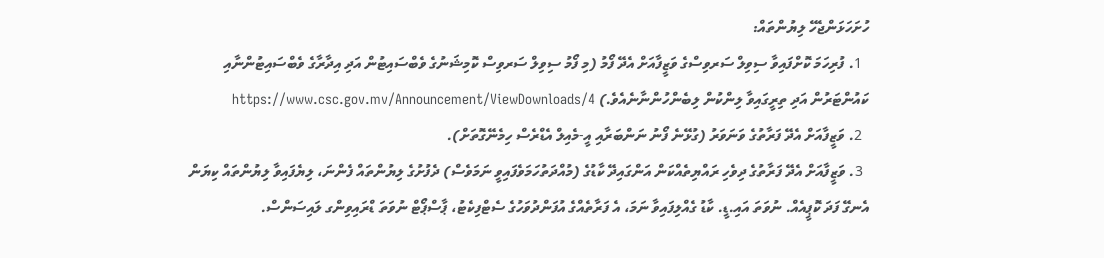ހުށަހަޅަންޖެހޭ ލިޔުންތައް:
  1. ފުރިހަމަ ކޮށްފައިވާ ސިވިލް ސަރވިސްގެ ވަޒީފާއަށް އެދޭ ފޯމު (މި ފޯމު ސިވިލް ސަރވިސް ކޮމިޝަނުގެ ވެބްސައިޓުން އަދި އިދާރާގެ ވެބްސައިޓުންނާއި ކައުންޓަރުން އަދި ތިރީގައިވާ ލިންކުން ލިބެންހުންނާނެއެވެ.) https://www.csc.gov.mv/Announcement/ViewDownloads/4
  2. ވަޒީފާއަށް އެދޭ ފަރާތުގެ ވަނަވަރު (ގުޅޭނެ ފޯނު ނަންބަރާއި އީ-މެއިލް އެޑްރެސް ހިމެނޭގޮތަށް).
  3. ވަޒީފާއަށް އެދޭ ފަރާތުގެ ދިވެހި ރައްޔިތެއްކަން އަންގައިދޭ ކާޑުގެ (މުއްދަތުހަމަވެފައިވީ ނަމަވެސް) ދެފުށުގެ ލިޔުންތައް ފެންނަ، ލިޔެފައިވާ ލިޔުންތައް ކިޔަން އެނގޭ ފަދަ ކޮޕީއެއް. ނުވަތަ އައި.ޑީ. ކާޑު ގެއްލިފައިވާ ނަމަ، އެ ފަރާތެއްގެ އުފަންދުވަހުގެ ސެޓްފިކެޓު، ޕާސްޕޯޓް ނުވަތަ ޑްރައިވިންގ ލައިސަންސް.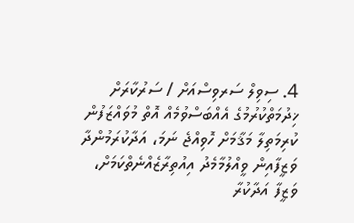4. ސިވިލް ސަރވިސްއަށް / ސަރުކާރަށް ޚިދުމަތްކުރުމުގެ އެއްބަސްވުމެއް އޮތް މުވައްޒަފުން ކުރިމަތިލާ މަޤާމަށް ހޮވިއްޖެ ނަމަ، އަދާކުރަމުންދާ ވަޒީފާއިން ވީއްލުމާމެދު އިއުތިރާޒެއްނެތްކަމަށް، ވަޒީފާ އަދާކުރާ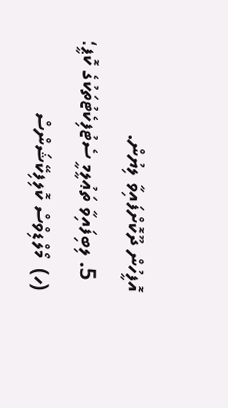އޮފީހުން ދޫކޮށްފައިވާ ލިޔުން.
  5. ލިބިފައިވާ ތަޢުލީމީ ސެޓުފިކެޓުތަކުގެ ކޮޕީ؛
(ހ)  މޯލްޑިވްސް ކޮލިފިކޭޝަންސް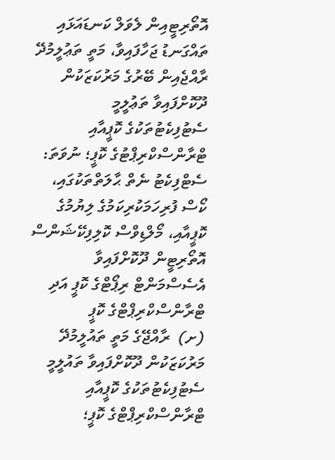އޮތޯރިޓީއިން ލެވަލް ކަނޑައަޅައި ތައްގަނޑު ޖަހާފައިވާ، މަތީ ތަޢުލީމުދޭ ރާއްޖެއިން ބޭރުގެ މަރުކަޒަކުން ދޫކޮށްފައިވާ ތަޢުލީމީ ސެޓުފިކެޓުތަކުގެ ކޮޕީއާއި ޓްރާންސްކްރިޕްޓުގެ ކޮޕީ؛ ނުވަތަ: ސެޓްފިކެޓު ނެތް ޙާލަތްތަކުގައި، ކޯސް ފުރިހަމަކުރިކަމުގެ ލިޔުމުގެ ކޮޕީއާއި، މޯލްޑިވްސް ކޮލިފިކޭޝަންސް އޮތޯރިޓީން ދޫކޮށްފައިވާ އެސެސްމަންޓް ރިޕޯޓްގެ ކޮޕީ އަދި ޓްރާންސްކްރިޕްޓްގެ ކޮޕީ
(ށ)  ރާއްޖޭގެ މަތީ ތައުލީމުދޭ މަރުކަޒަކުން ދޫކޮށްފައިވާ ތައުލީމީ ސެޓުފިކެޓުތަކުގެ ކޮޕީއާއި ޓްރާންސްކްރިޕްޓްގެ ކޮޕީ؛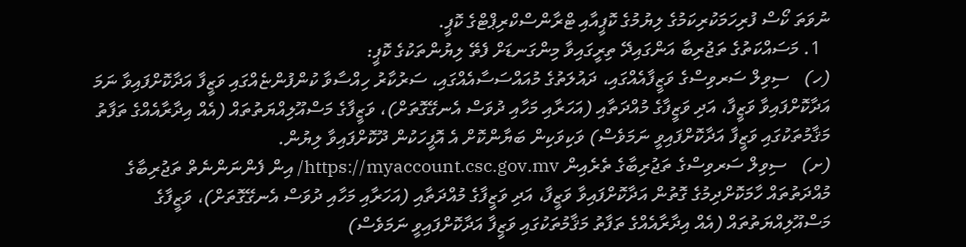ނުވަތަ ކޯސް ފުރިހަމަކުރިކަމުގެ ލިޔުމުގެ ކޮޕީއާއި ޓްރާންސްކްރިޕްޓްގެ ކޮޕީ.
  1. މަސައްކަތުގެ ތަޖުރިބާ އަންގައިދޭ ތިރީގައިވާ މިންގަނޑަށް ފެތޭ ލިޔުންތަކުގެ ކޮޕީ:
(ހ)   ސިވިލް ސަރވިސްގެ ވަޒީފާއެއްގައި، ދައުލަތުގެ މުއައްސަސާއެއްގައި، ސަރުކާރު ހިއްސާވާ ކުންފުންޏެއްގައި ވަޒީފާ އަދާކޮށްފައިވާ ނަމަ އަދާކޮށްފައިވާ ވަޒީފާ، އަދި ވަޒީފާގެ މުއްދަތާއި (އަހަރާއި މަހާއި ދުވަސް އެނގޭގޮތަށް)، ވަޒީފާގެ މަސްއޫލިއްޔަތުތައް (އެއް އިދާރާއެއްގެ ތަފާތު މަޤާމުތަކުގައި ވަޒީފާ އަދާކޮށްފައިވީ ނަމަވެސް) ވަކިވަކިން ބަޔާންކޮށް އެ އޮފީހަކުން ދޫކޮށްފައިވާ ލިޔުން.
(ށ)   ސިވިލް ސަރވިސްގެ ތަޖުރިބާގެ ތެރެއިން https://myaccount.csc.gov.mv/ އިން ފެންނަންނެތް ތަޖުރިބާގެ މުއްދަތުތައް ހާމަކޮށްދިމުގެ ގޮތުން އަދާކޮށްފައިވާ ވަޒީފާ، އަދި ވަޒީފާގެ މުއްދަތާއި (އަހަރާއި މަހާއި ދުވަސް އެނގޭގޮތަށް)، ވަޒީފާގެ މަސްއޫލިއްޔަތުތައް (އެއް އިދާރާއެއްގެ ތަފާތު މަޤާމުތަކުގައި ވަޒީފާ އަދާކޮށްފައިވީ ނަމަވެސް)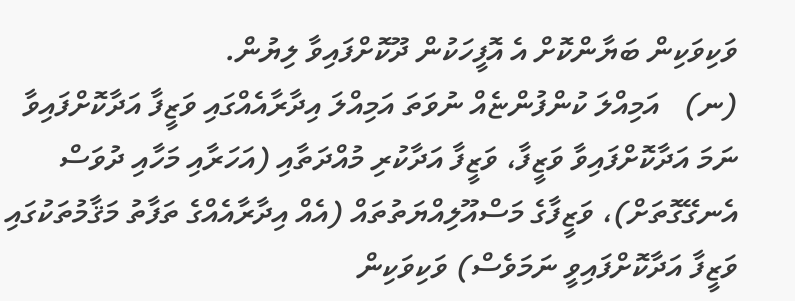ވަކިވަކިން ބަޔާންކޮށް އެ އޮފީހަކުން ދޫކޮށްފައިވާ ލިޔުން.
(ނ)   އަމިއްލަ ކުންފުންޏެއް ނުވަތަ އަމިއްލަ އިދާރާއެއްގައި ވަޒީފާ އަދާކޮށްފައިވާ ނަމަ އަދާކޮށްފައިވާ ވަޒީފާ، ވަޒީފާ އަދާކުރި މުއްދަތާއި (އަހަރާއި މަހާއި ދުވަސް އެނގޭގޮތަށް)، ވަޒީފާގެ މަސްއޫލިއްޔަތުތައް (އެއް އިދާރާއެއްގެ ތަފާތު މަޤާމުތަކުގައި ވަޒީފާ އަދާކޮށްފައިވީ ނަމަވެސް) ވަކިވަކިން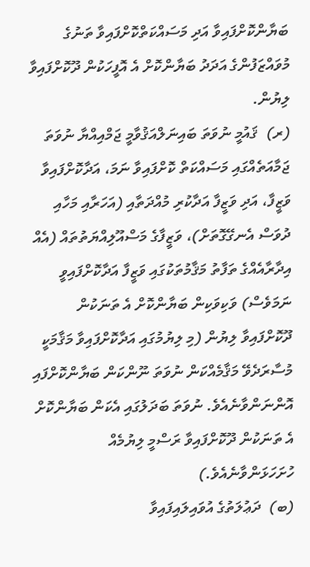ބަޔާންކޮށްފައިވާ އަދި މަސައްކަތްކޮށްފައިވާ ތަނުގެ މުވައްޒަފުންގެ އަދަދު ބަޔާންކޮށް އެ އޮފީހަކުން ދޫކޮށްފައިވާ ލިޔުން.
(ރ)  ޤައުމީ ނުވަތަ ބައިނަލްއަޤުވާމީ ޖަމްއިއްޔާ ނުވަތަ ޖަމާއަތެއްގައި މަސައްކަތް ކޮށްފައިވާ ނަމަ، އަދާކޮށްފައިވާ ވަޒީފާ، އަދި ވަޒީފާ އަދާކުރި މުއްދަތާއި (އަހަރާއި މަހާއި ދުވަސް އެނގޭގޮތަށް)، ވަޒީފާގެ މަސްއޫލިއްޔަތުތައް (އެއް އިދާރާއެއްގެ ތަފާތު މަޤާމުތަކުގައި ވަޒީފާ އަދާކޮށްފައިވީ ނަމަވެސް) ވަކިވަކިން ބަޔާންކޮށް އެ ތަނަކުން ދޫކޮށްފައިވާ ލިޔުން (މި ލިޔުމުގައި އަދާކޮށްފައިވާ މަޤާމަކީ މުސާރަދެވޭ މަޤާމެއްކަން ނުވަތަ ނޫންކަން ބަޔާންކޮށްފައި އޮންނަންވާނެއެވެ. ނުވަތަ ބަދަލުގައި އެކަން ބަޔާންކޮށް އެ ތަނަކުން ދޫކޮށްފައިވާ ރަސްމީ ލިޔުމެއް ހުށަހަޅަންވާނެއެވެ.)
(ބ)  ދަޢުލަތުގެ އުވައިލައިފައިވާ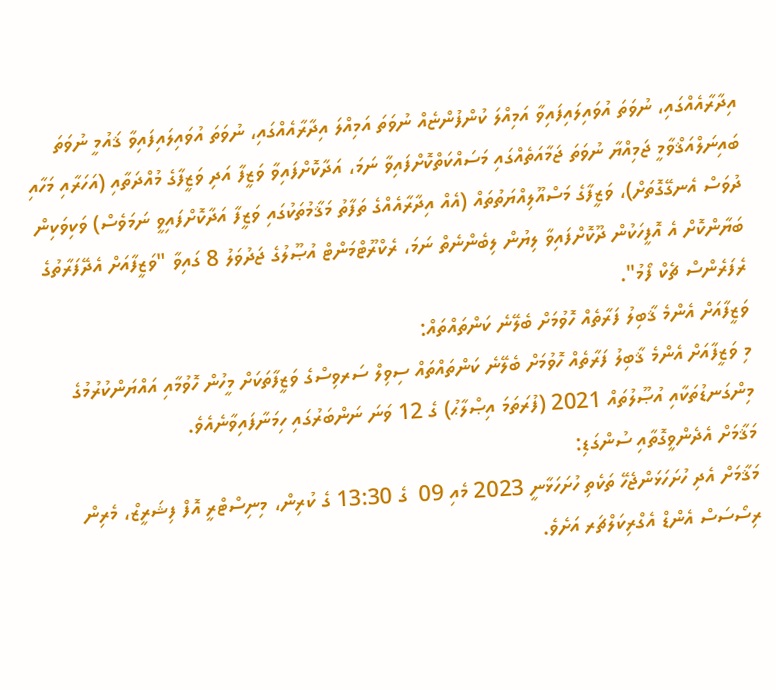އިދާރާއެއްގައި، ނުވަތަ އުވައިލައިފައިވާ އަމިއްލަ ކުންފުންޏެއް ނުވަތަ އަމިއްލަ އިދާރާއެއްގައި، ނުވަތަ އުވައިލައިފައިވާ ޤައުމީ ނުވަތަ ބައިނަލްއަޤްވާމީ ޖަމިއްޔާ ނުވަތަ ޖަމާއަތެއްގައި މަސައްކަތްކޮށްފައިވާ ނަމަ، އަދާކޮށްފައިވާ ވަޒީފާ އަދި ވަޒީފާގެ މުއްދަތާއި (އަހަރާއި މަހާއި ދުވަސް އެނގޭގޮތަށް)، ވަޒީފާގެ މަސްއޫލިއްޔަތުތައް (އެއް އިދާރާއެއްގެ ތަފާތު މަޤާމުތަކުގައި ވަޒީފާ އަދާކޮށްފައިވީ ނަމަވެސް) ވަކިވަކިން ބަޔާންކޮށް އެ އޮފީހަކުން ދޫކޮށްފައިވާ ލިޔުން ލިބެންނެތް ނަމަ، ރެކްރޫޓްމަންޓް އުޞޫލުގެ ޖަދުވަލު 8 ގައިވާ "ވަޒީފާއަށް އެދޭފަރާތުގެ ރެފަރެންސް ޗެކް ފޯމު".
ވަޒީފާއަށް އެންމެ ޤާބިލު ފަރާތެއް ހޮވުމަށް ބެލޭނެ ކަންތައްތައް:
މި ވަޒީފާއަށް އެންމެ ޤާބިލު ފަރާތެއް ހޮވުމަށް ބެލޭނެ ކަންތައްތައް ސިވިލް ސަރވިސްގެ ވަޒީފާތަކަށް މީހުން ހޮވުމާއި އައްޔަންކުރުމުގެ މިންގަނޑުތަކާއި އުޞޫލުތައް 2021 (ފުރަތަމަ އިޞްލާޙު) ގެ 12 ވަނަ ނަންބަރުގައި ހިމަނާފައިވާނެއެވެ.
މަޤާމަށް އެދެންވީގޮތާއި ސުންގަޑި:
މަޤާމަށް އެދި ހުށަހަޅަންޖެހޭ ތަކެތި ހުށަހަޅާނީ 2023 މެއި 09  ގެ 13:30 ގެ ކުރިން، މިނިސްޓްރީ އޮފް ފިޝަރީޒް، މެރިން ރިސޯސަސް އެންޑް އެގްރިކަލްޗަރ އަށެވެ.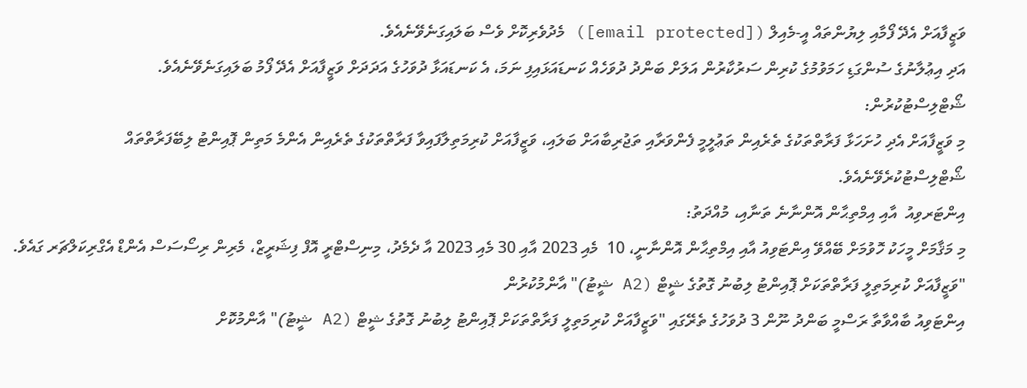ވަޒީފާއަށް އެދޭ ފޯމާއި ލިޔުންތައް އީ-މެއިލް ([email protected]) މެދުވެރިކޮށް ވެސް ބަލައިގަނެވޭނެއެވެ.
އަދި އިޢުލާނުގެ ސުންގަޑި ހަމަވުމުގެ ކުރިން ސަރުކާރުން އަލަށް ބަންދު ދުވަހެއް ކަނޑައަޅައިފި ނަމަ، އެ ކަނޑައަޅާ ދުވަހުގެ އަދަދަށް ވަޒީފާއަށް އެދޭ ފޯމު ބަލައިގަނެވޭނެއެވެ.
ޝޯޓްލިސްޓުކުރުން:
މި ވަޒީފާއަށް އެދި ހުށަހަޅާ ފަރާތްތަކުގެ ތެރެއިން ތަޢުލީމީ ފެންވަރާއި ތަޖުރިބާއަށް ބަލައި، ވަޒީފާއަށް ކުރިމަތިލާފައިވާ ފަރާތްތަކުގެ ތެރެއިން އެންމެ މަތިން ޕޮއިންޓު ލިބޭފަރާތްތައް ޝޯޓްލިސްޓުކުރެވޭނެއެވެ.
އިންޓަރވިއު  އާއި އިމްތިޙާން އޮންނާނެ ތަނާއި، މުއްދަތު:
މި މަޤާމަށް މީހަކު ހޮވުމަށް ބޭއްވޭ އިންޓަވިއު އާއި އިމްތިޙާން އޮންނާނީ، 10  މެއި 2023 އާއި 30 މެއި 2023 އާ ދެމެދު، މިނިސްޓްރީ އޮފް ފިޝަރީޒް، މެރިން ރިސޯސަސް އެންޑް އެގްރިކަލްޗަރ ގައެވެ.
"ވަޒީފާއަށް ކުރިމަތިލީ ފަރާތްތަކަށް ޕޮއިންޓު ލިބުނު ގޮތުގެ ޝީޓް (A2 ޝީޓު)" އާންމުކުރުން
އިންޓަވިއު ބާއްވާތާ ރަސްމީ ބަންދު ނޫން 3 ދުވަހުގެ ތެރޭގައި "ވަޒީފާއަށް ކުރިމަތިލީ ފަރާތްތަކަށް ޕޮއިންޓު ލިބުނު ގޮތުގެ ޝީޓް (A2 ޝީޓު)" އާންމުކޮށް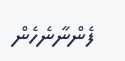ފެންނާނެހެން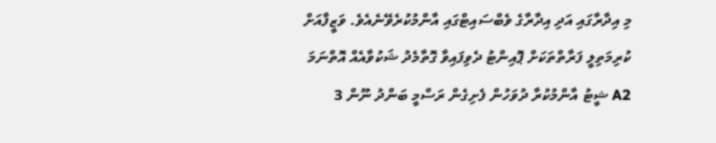މި އިދާރާގައި އަދި އިދާރާގެ ވެބްސައިޓްގައި އާންމުކުރެވޭނެއެވެ. ވަޒީފާއަށް ކުރިމަތިލީ ފަރާތްތަކަށް ޕޮއިންޓު ދެވިފައިވާ ގޮތާމެދު ޝަކުވާއެއް އޮތްނަމަ A2 ޝީޓު އާންމުކުރާ ދުވަހުން ފެށިގެން ރަސްމީ ބަންދު ނޫން 3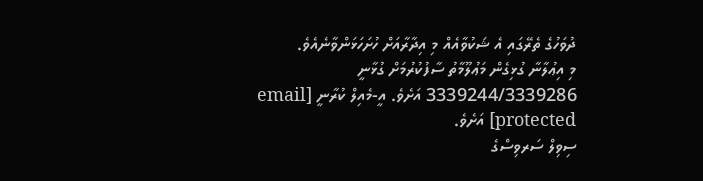ދުވަހުގެ ތެރޭގައި އެ ޝަކުވާއެއް މި އިދާރާއަށް ހުށަހަޅަންވާނެއެވެ.
މި އިޢުލާނާ ގުޅިގެން މަޢުލޫމާތު ސާފުކުރުމަށް ގުޅާނީ 3339244/3339286 އަށެވެ. އީ-މެއިލް ކުރާނީ [email protected] އަށެވެ.
ސިވިލް ސަރވިސްގެ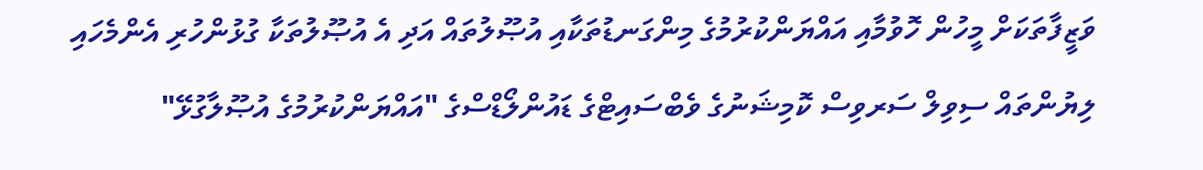ވަޒީފާތަކަށް މީހުން ހޮވުމާއި އައްޔަންކުރުމުގެ މިންގަނޑުތަކާއި އުޞޫލުތައް އަދި އެ އުޞޫލުތަކާ ގުޅުންހުރި އެންމެހައި ލިޔުންތައް ސިވިލް ސަރވިސް ކޮމިޝަނުގެ ވެބްސައިޓްގެ ޑައުންލޯޑްސްގެ "އައްޔަންކުރުމުގެ އުޞޫލާގުޅޭ"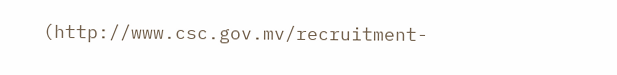(http://www.csc.gov.mv/recruitment-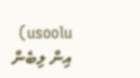usoolu) އިން ލިބެން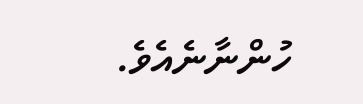ހުންނާނެއެވެ.